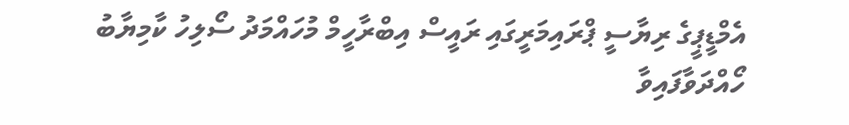އެމްޑީޕީގެ ރިޔާސީ ޕްރައިމަރީގައި ރައީސް އިބްރާހީމް މުހައްމަދު ސޯލިހު ކާމިޔާބު ހޯއްދަވާފައިވާ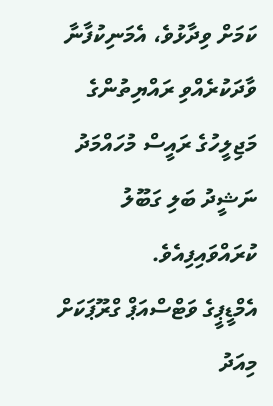ކަމަށް ވިދާޅުވެ، އެމަނިކުފާނާ ވާދަކުރެއްވި ރައްޔިތުންގެ މަޖިލީހުގެ ރައީސް މުހައްމަދު ނަޝީދު ބަލި ގަބޫލު ކުރައްވައިފިއެވެ.
އެމްޑީޕީގެ ވަޓްސްއަޕް ގްރޫޕަކަށް މިއަދު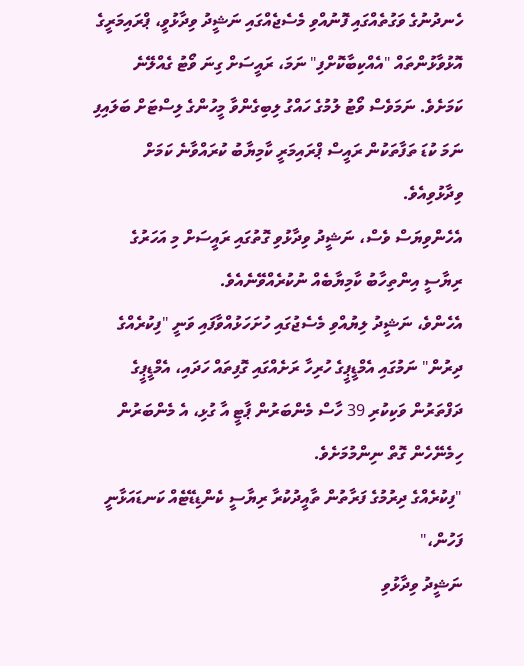ހެނދުނުގެ ވަގުތެއްގައި ފޮނުއްވި މެސެޖެއްގައި ނަޝީދު ވިދާޅުވީ، ޕްރައިމަރީގެ އޮޅުވާޅުންތައް "އެއްކިބާކޮށްފި" ނަމަ، ރައީސަށް ގިނަ ވޯޓު ގެއްލޭނެ ކަމަށެވެ. ނަމަވެސް ވޯޓު ލުމުގެ ހައްގު ލިބިގެންވާ މީހުންގެ ލިސްޓަށް ބަލައިފި ނަމަ ކުޑަ ތަފާތަކުން ރައީސް ޕްރައިމަރީ ކާމިޔާބު ކުރައްވާނެ ކަމަށް ވިދާޅުވިއެވެ.
އެހެންވިޔަސް ވެސް، ނަޝީދު ވިދާޅުވި ގޮތުގައި ރައީސަށް މި އަހަރުގެ ރިޔާސީ އިންތިހާބު ކާމިޔާބެއް ނުކުރެއްވޭނެއެވެ.
އެހެންވެ، ނަޝީދު ލިޔުއްވި މެސެޖުގައި ހުށަހަޅުއްވާފައި ވަނީ "ފިކުރެއްގެ ދިރުން" ނަމުގައި އެމްޑީޕީގެ ހުރިހާ ރަށެއްގައި ގޮފިތައް ހަދައި، އެމްޑީޕީގެ ދަފްތަރުން ވަކިކުރި 39 ހާސް މެންބަރުން ޕާޓީ އާ ގުޅި، އެ މެންބަރުން ހިމެނޭހެން ގޮތް ނިންމުމަށެވެ.
"ފިކުރެއްގެ ދިރުމުގެ ފަރާތުން ތާއީދުކުރާ ރިޔާސީ ކެންޑިޑޭޓެއް ކަނޑައަޅާނީ ފަހުން،"
ނަޝީދު ވިދާޅުވި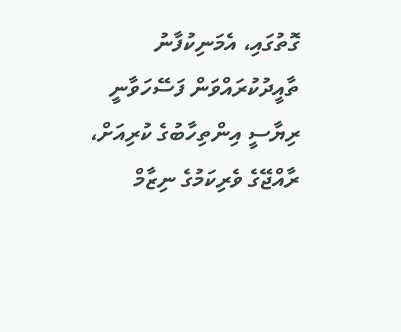ގޮތުގައި، އެމަނިކުފާނު ތާއީދުކުރައްވަން ފަސޭހަވާނީ ރިޔާސީ އިންތިހާބުގެ ކުރިއަށް، ރާއްޖޭގެ ވެރިކަމުގެ ނިޒާމް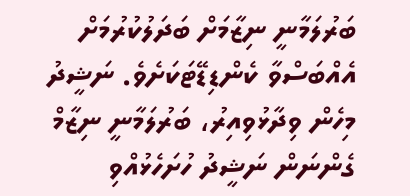ބަރުލަމާނީ ނިޒާމަށް ބަދަލުކުރުމަށް އެއްބަސްވާ ކެންޑިޑޭޓަކަށެވެ. ނަޝީދު މިހެން ވިދާޅުވިއިރު، ބަރުލަމާނީ ނިޒާމް ގެންނަން ނަޝީދު ހުށަހެޅުއްވި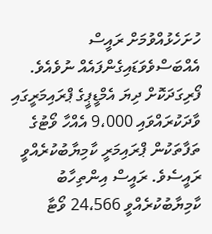ހުށަހެޅުއްވުމަށް ރައީސް އެއްބަސްވެވަޑައިގެންފައެއް ނުވެއެވެ.
ފޯރިގަދަކޮށް ދިޔަ އެމްޑީޕީގެ ޕްރައިމަރީގައި ވާދަކުރައްވައި 9،000 އެއްހާ ވޯޓުގެ ތަފާތަކުން ޕްރައިމަރީ ކާމިޔާބުކުރެއްވީ ރައީސެވެ. ރައީސް އިންތިހާބު ކާމިޔާބުކުރެއްވީ 24،566 ވޯޓާ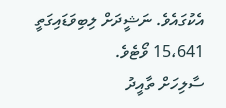އެކުގައެވެ. ނަޝީދަށް ލިބިވަޑައިގަތީ 15،641 ވޯޓެވެ.
ސާލިހަށް ތާއީދު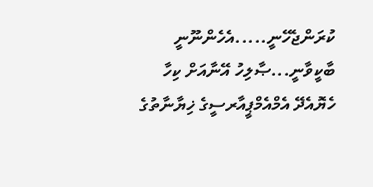ކުރަންޖެހޭނީ.....އެހެންނޫނީ ބާކީވާނީ...ޞާލިހު އޭނާއަށް ކިހާ ހެޔޮއެދޭ އެމްއެމްޕީއާރސީގެ ޚިޔާނާތުގެ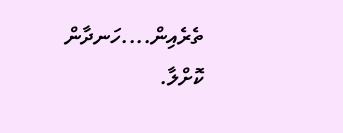ތެރެއިން....ހަނދާން ކޮށްލާ.